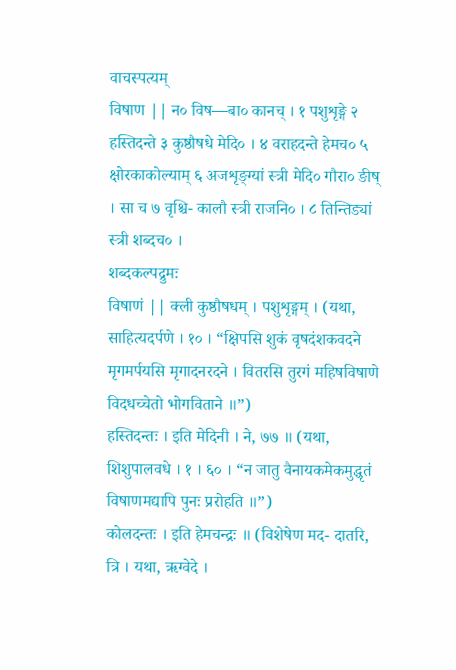वाचस्पत्यम्
विषाण || न० विष—बा० कानच् । १ पशुशृङ्गे २ हस्तिदन्ते ३ कुष्ठौषधे मेदि० । ४ वराहदन्ते हेमच० ५ क्षोरकाकोल्याम् ६ अजशृङ्ग्यां स्त्री मेदि० गौरा० ङीष् । सा च ७ वृश्चि- कालौ स्त्री राजनि० । ८ तिन्तिड्यां स्त्री शब्दच० ।
शब्दकल्पद्रुमः
विषाणं || क्ली कुष्ठौषधम् । पशुशृङ्गम् । (यथा, साहित्यदर्पणे । १० । “क्षिपसि शुकं वृषदंशकवदने मृगमर्पयसि मृगादनरदने । वितरसि तुरगं महिषविषाणे विदधच्चेतो भोगविताने ॥”)
हस्तिदन्तः । इति मेदिनी । ने, ७७ ॥ (यथा, शिशुपालवधे । १ । ६० । “न जातु वैनायकमेकमुद्धृतं विषाणमद्यापि पुनः प्ररोहति ॥”)
कोलदन्तः । इति हेमचन्द्रः ॥ (विशेषेण मद- दातरि, त्रि । यथा, ऋग्वेदे ।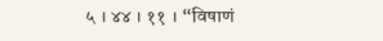५ । ४४ । ११ । “विषाणं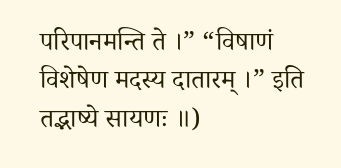परिपानमन्ति ते ।” “विषाणं विशेषेण मदस्य दातारम् ।” इति तद्भाष्ये सायणः ॥)